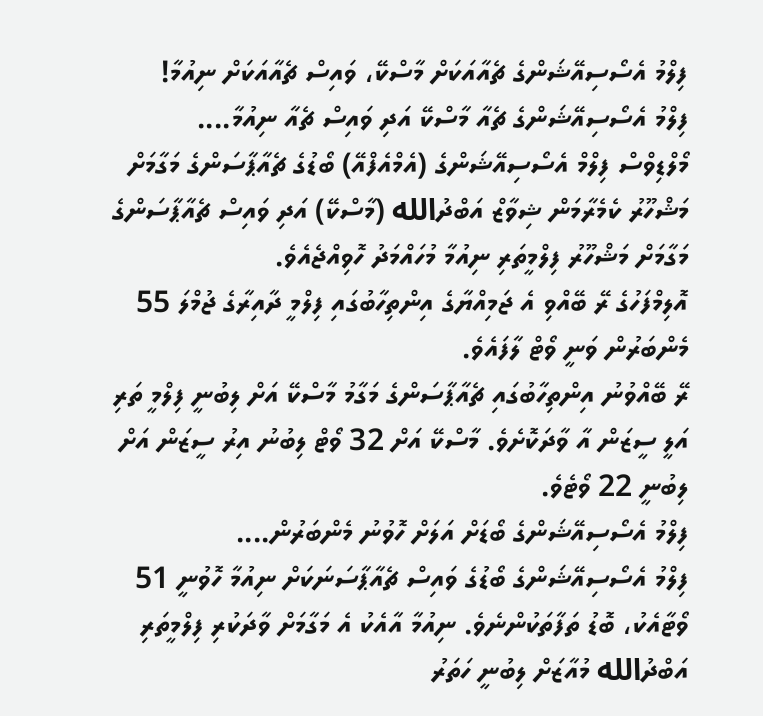ފިލްމު އެސޯސިއޭޝަންގެ ޗެއާއަކަށް މާސްކޭ، ވައިސް ޗެއާއަކަށް ނިއުމާ!
ފިލްމު އެސޯސިއޭޝަންގެ ޗެއާ މާސްކޭ އަދި ވައިސް ޗެއާ ނިއުމާ....
މޯލްޑިވްސް ފިލްމް އެސޯސިއޭޝަންގެ (އެމްއެފްއޭ) ބޯޑުގެ ޗެއާޕާސަންގެ މަގާމަށް މަޝްހޫރު ކެމެރާމަން ޝިވާޒް އަބްދުالله (މާސްކޭ) އަދި ވައިސް ޗެއާޕާސަންގެ މަގާމަށް މަޝްހޫރު ފިލްމީތަރި ނިއުމާ މުހައްމަދު ހޮވިއްޖެއެވެ.
އޮލިމްފަހުގެ ރޭ ބޭއްވި އެ ޖަމިއްޔާގެ އިންތިހާބުގައި ފިލްމީ ދާއިރާގެ ޖުމްލަ 55 މެންބަރުން ވަނީ ވޯޓް ލާފައެވެ.
ރޭ ބޭއްވުނު އިންތިހާބުގައި ޗެއާޕާސަންގެ މަގާމު މާސްކޭ އަށް ލިބުނީ ފިލްމީ ތަރި އަލީ ސީޒަން އާ ވާދަކޮށެވެ. މާސްކޭ އަށް 32 ވޯޓް ލިބުނު އިރު ސީޒަން އަށް ލިބުނީ 22 ވޯޓެވެ.
ފިލްމު އެސޯސިއޭޝަންގެ ބޯޑަށް އަލަށް ހޮވުނު މެންބަރުން....
ފިލްމު އެސޯސިއޭޝަންގެ ބޯޑުގެ ވައިސް ޗެއާޕާސަނަކަށް ނިއުމާ ހޮވުނީ 51 ވޯޓާއެކު، ބޮޑު ތަފާތަކުންނެވެ. ނިއުމާ އާއެކު އެ މަގާމަށް ވާދަކުރި ފިލްމީތަރި އަބްދުالله މުއާޒަށް ލިބުނީ ހަތަރު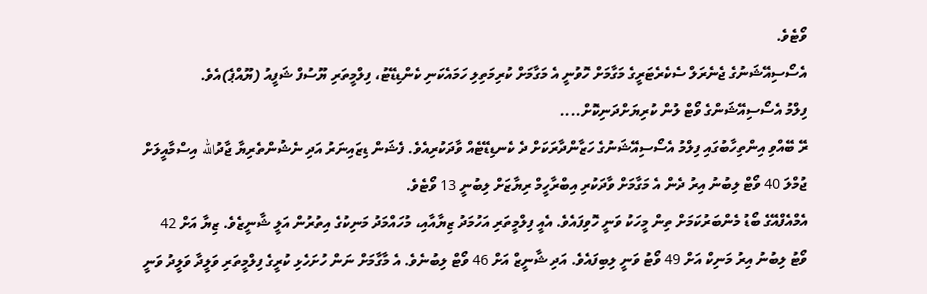ވޯޓެވެ.
އެސޯސިއޭޝަނުގެ ޖެނެރަލް ސެކެރެޓަރީގެ މަގާމަށް ހޮވުނީ އެ މަގާމަށް ކުރިމަތިލި ހަމައެކަނި ކެންޑިޑޭޓު، ފިލްމީތަރި ޔޫސުފް ޝަފީއު (ޔޫއްޕެ)އެވެ.
ފިލްމު އެސޯސިއޭޝަންގެ ވޯޓް ލުން ކުރިޔަށްދަނިކޮށް....
ރޭ ބޭއްވި އިންތިހާބުގައި ފިލްމު އެސޯސިއޭޝަނުގެ ހަޒާންދާރަކަށް ދެ ކެނޑިޑޭޓެއް ވާދަކުރިއެވެ. ފެޝަން ޑިޒައިނަރު އަދި ނެޝުންތެރިޔާ ޖާދުالله އިސްމާއީލަށް ޖުމްލަ 40 ވޯޓް ލިބުނު އިރު ދެން އެ މަގާމަށް ވާދަކުރި އިބްރާހީމް ރިޔާޒަށް ލިބުނީ 13 ވޯޓެވެ.
އެމްއެފްއޭގެ ބޯޑު މެންބަރުކަމަށް ތިން މީހަކު ވަނީ ހޮވިފައެވެ. އެއީ ފިލްމީތަރި އަހުމަދު ޒިޔާއާއި، މުހައްމަދު މަނިކުގެ އިތުރުން އަލީ ޝާނީޒެވެ. ޒިޔާ އަށް 42 ވޯޓު ލިބުނު އިރު މަނިކް އަށް 49 ވޯޓު ވަނީ ލިބިފައެވެ. އަދި ޝާނީޒް އަށް 46 ވޯޓް ލިބުނެވެ. އެ މާގާމަށް ނަން ހުށަހެޅި ކުރީގެ ފިލްމީތަރި ވަލީދާ ވަލީދު ވަނީ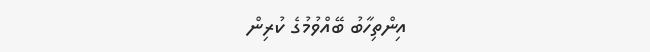އިންތިހާބު ބޭއްވުމުގެ ކުރިން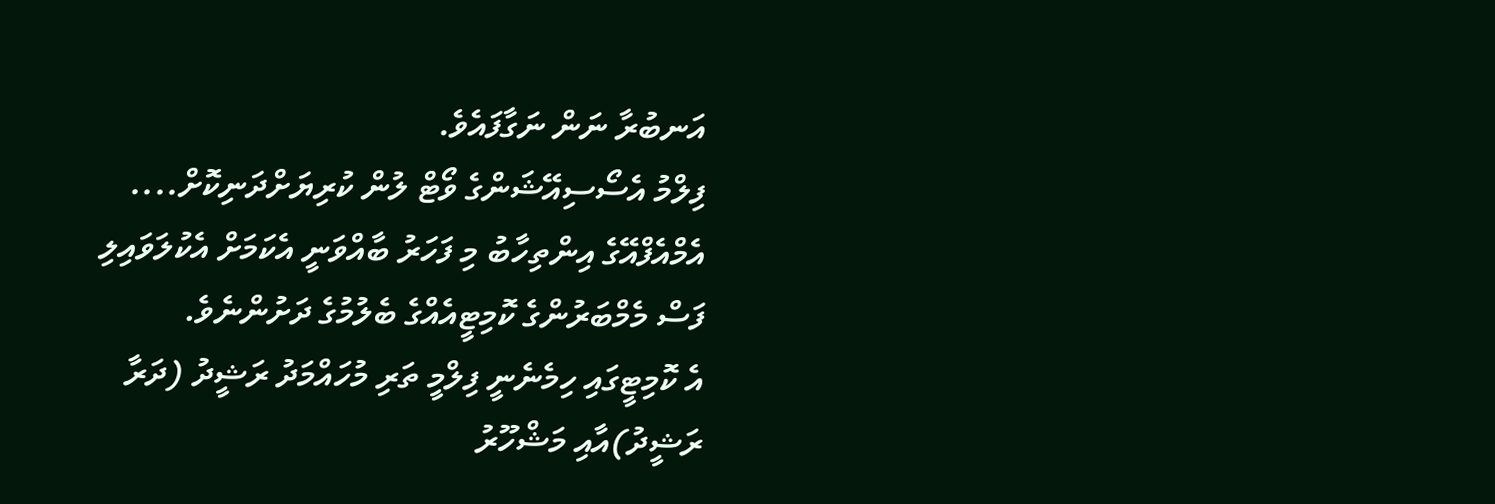އަނބުރާ ނަން ނަގާފައެވެ.
ފިލްމު އެސޯސިއޭޝަންގެ ވޯޓް ލުން ކުރިޔަށްދަނިކޮށް....
އެމްއެފްއޭގެ އިންތިހާބު މި ފަހަރު ބާއްވަނީ އެކަމަށް އެކުލަވައިލި ފަސް މެމްބަރުންގެ ކޮމިޓީއެއްގެ ބެލުމުގެ ދަށުންނެވެ.
އެ ކޮމިޓީގައި ހިމެނެނީ ފިލްމީ ތަރި މުހައްމަދު ރަޝީދު (ދަރާ ރަޝީދު)އާއި މަޝްހޫރު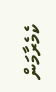ކެމެރާމަން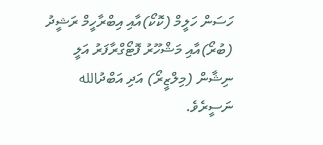ހަސަން ހަލީމް (ކޮކޯ)އާއި އިބްރާހީމް ރަޝީދު (ބުރޯ)އާއި މަޝްހޫރު ފޮޓޯގްރާފަރު އަލީ ނިޝާން (މިލްޒީރޯ) އަދި އަބްދުالله ނަސީރެވެ.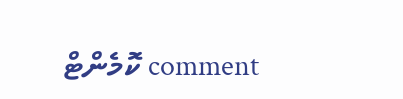comment ކޮމެންޓް